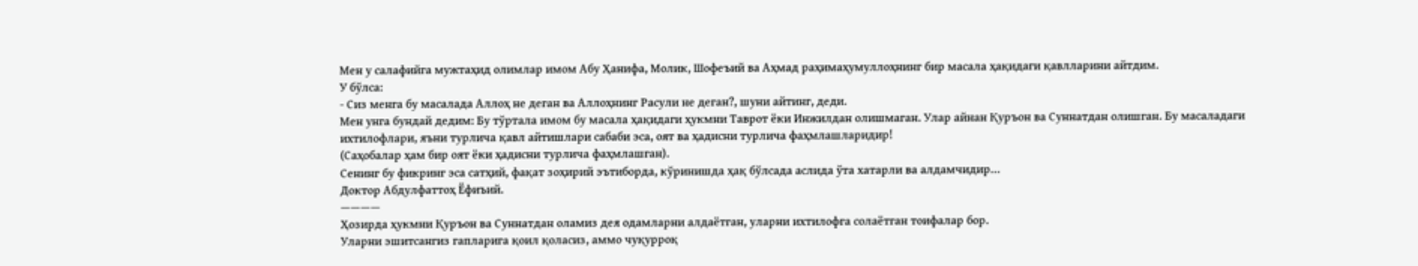Мен у салафийга мужтаҳид олимлар имом Абу Ҳанифа, Молик, Шофеъий ва Аҳмад раҳимаҳумуллоҳнинг бир масала ҳақидаги қавлларини айтдим.
У бўлса:
- Сиз менга бу масалада Аллоҳ не деган ва Аллоҳнинг Расули не деган?, шуни айтинг, деди.
Мен унга бундай дедим: Бу тўртала имом бу масала ҳақидаги ҳукмни Таврот ёки Инжилдан олишмаган. Улар айнан Қуръон ва Суннатдан олишган. Бу масаладаги ихтилофлари, яъни турлича қавл айтишлари сабаби эса, оят ва ҳадисни турлича фаҳмлашларидир!
(Саҳобалар ҳам бир оят ёки ҳадисни турлича фаҳмлашган).
Сенинг бу фикринг эса сатҳий, фақат зоҳирий эътиборда, кўринишда ҳақ бўлсада аслида ўта хатарли ва алдамчидир…
Доктор Абдулфаттоҳ Ёфиъий.
————
Ҳозирда ҳукмни Қуръон ва Суннатдан оламиз дея одамларни алдаётган, уларни ихтилофга солаётган тоифалар бор.
Уларни эшитсангиз гапларига қоил қоласиз, аммо чуқурроқ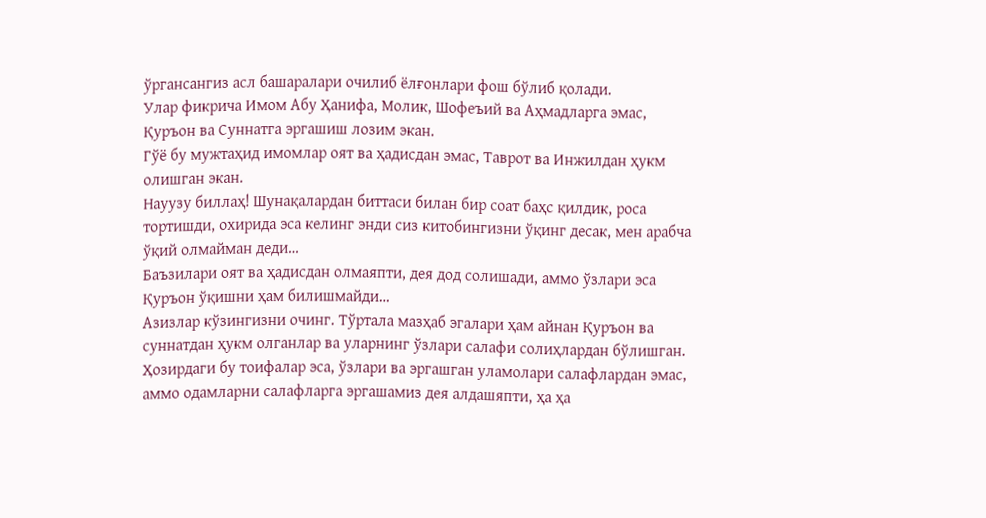ўргансангиз асл башаралари очилиб ёлғонлари фош бўлиб қолади.
Улар фикрича Имом Абу Ҳанифа, Молик, Шофеъий ва Аҳмадларга эмас, Қуръон ва Суннатга эргашиш лозим экан.
Гўё бу мужтаҳид имомлар оят ва ҳадисдан эмас, Таврот ва Инжилдан ҳукм олишган экан.
Науузу биллаҳ! Шунақалардан биттаси билан бир соат баҳс қилдик, роса тортишди, охирида эса келинг энди сиз китобингизни ўқинг десак, мен арабча ўқий олмайман деди…
Баъзилари оят ва ҳадисдан олмаяпти, дея дод солишади, аммо ўзлари эса Қуръон ўқишни ҳам билишмайди…
Азизлар кўзингизни очинг. Тўртала мазҳаб эгалари ҳам айнан Қуръон ва суннатдан ҳукм олганлар ва уларнинг ўзлари салафи солиҳлардан бўлишган.
Ҳозирдаги бу тоифалар эса, ўзлари ва эргашган уламолари салафлардан эмас, аммо одамларни салафларга эргашамиз дея алдашяпти, ҳа ҳа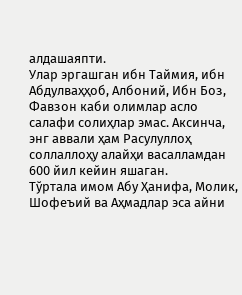алдашаяпти.
Улар эргашган ибн Таймия, ибн Абдулваҳҳоб, Албоний, Ибн Боз, Фавзон каби олимлар асло салафи солиҳлар эмас. Аксинча, энг аввали ҳам Расулуллоҳ соллаллоҳу алайҳи васалламдан 600 йил кейин яшаган.
Тўртала имом Абу Ҳанифа, Молик, Шофеъий ва Аҳмадлар эса айни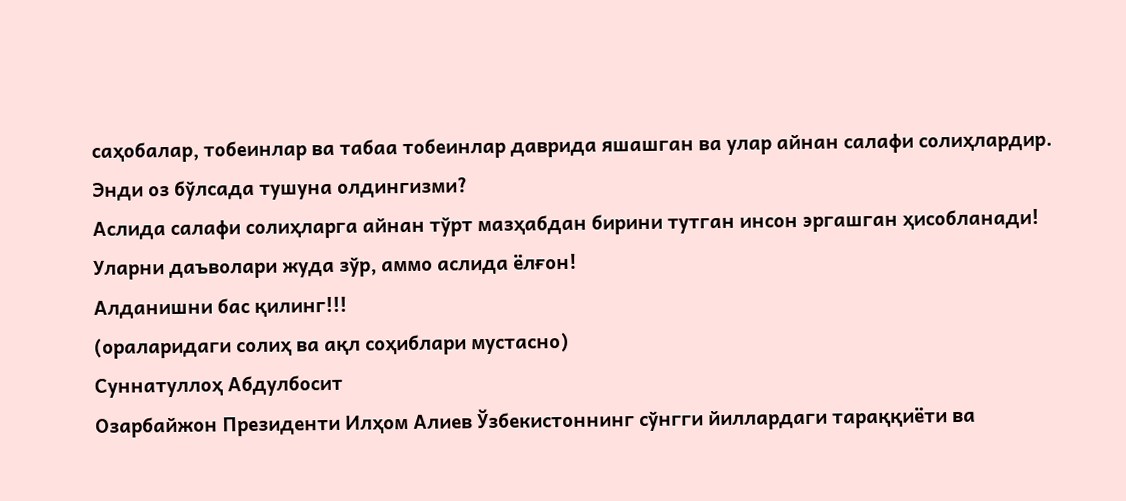саҳобалар, тобеинлар ва табаа тобеинлар даврида яшашган ва улар айнан салафи солиҳлардир.
Энди оз бўлсада тушуна олдингизми?
Аслида салафи солиҳларга айнан тўрт мазҳабдан бирини тутган инсон эргашган ҳисобланади!
Уларни даъволари жуда зўр, аммо аслида ёлғон!
Алданишни бас қилинг!!!
(ораларидаги солиҳ ва ақл соҳиблари мустасно)
Суннатуллоҳ Абдулбосит
Озарбайжон Президенти Илҳом Алиев Ўзбекистоннинг сўнгги йиллардаги тараққиёти ва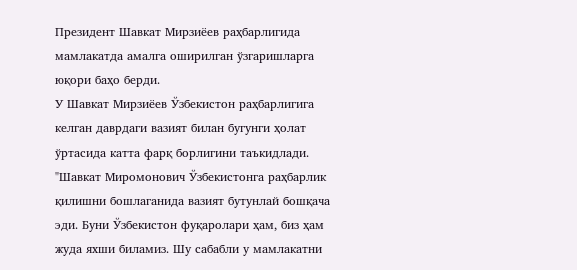Президент Шавкат Мирзиёев раҳбарлигида мамлакатда амалга оширилган ўзгаришларга юқори баҳо берди.
У Шавкат Мирзиёев Ўзбекистон раҳбарлигига келган даврдаги вазият билан бугунги ҳолат ўртасида катта фарқ борлигини таъкидлади.
"Шавкат Миромонович Ўзбекистонга раҳбарлик қилишни бошлаганида вазият бутунлай бошқача эди. Буни Ўзбекистон фуқаролари ҳам, биз ҳам жуда яхши биламиз. Шу сабабли у мамлакатни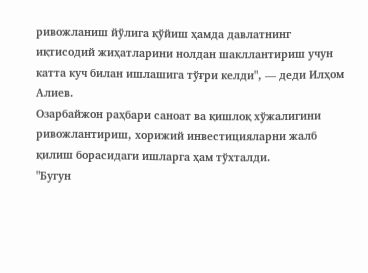ривожланиш йўлига қўйиш ҳамда давлатнинг иқтисодий жиҳатларини нолдан шакллантириш учун катта куч билан ишлашига тўғри келди", — деди Илҳом Алиев.
Озарбайжон раҳбари саноат ва қишлоқ хўжалигини ривожлантириш, хорижий инвестицияларни жалб қилиш борасидаги ишларга ҳам тўхталди.
"Бугун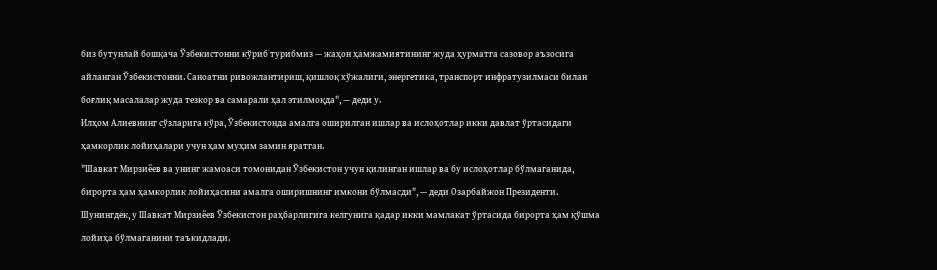биз бутунлай бошқача Ўзбекистонни кўриб турибмиз — жаҳон ҳамжамиятининг жуда ҳурматга сазовор аъзосига айланган Ўзбекистонни. Саноатни ривожлантириш, қишлоқ хўжалиги, энергетика, транспорт инфратузилмаси билан боғлиқ масалалар жуда тезкор ва самарали ҳал этилмоқда", — деди у.
Илҳом Алиевнинг сўзларига кўра, Ўзбекистонда амалга оширилган ишлар ва ислоҳотлар икки давлат ўртасидаги ҳамкорлик лойиҳалари учун ҳам муҳим замин яратган.
"Шавкат Мирзиёев ва унинг жамоаси томонидан Ўзбекистон учун қилинган ишлар ва бу ислоҳотлар бўлмаганида, бирорта ҳам ҳамкорлик лойиҳасини амалга оширишнинг имкони бўлмасди", — деди Озарбайжон Президенти.
Шунингдек, у Шавкат Мирзиёев Ўзбекистон раҳбарлигига келгунига қадар икки мамлакат ўртасида бирорта ҳам қўшма лойиҳа бўлмаганини таъкидлади.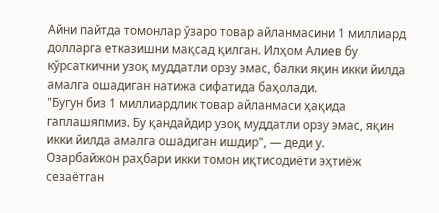Айни пайтда томонлар ўзаро товар айланмасини 1 миллиард долларга етказишни мақсад қилган. Илҳом Алиев бу кўрсаткични узоқ муддатли орзу эмас, балки яқин икки йилда амалга ошадиган натижа сифатида баҳолади.
"Бугун биз 1 миллиардлик товар айланмаси ҳақида гаплашяпмиз. Бу қандайдир узоқ муддатли орзу эмас, яқин икки йилда амалга ошадиган ишдир", — деди у.
Озарбайжон раҳбари икки томон иқтисодиёти эҳтиёж сезаётган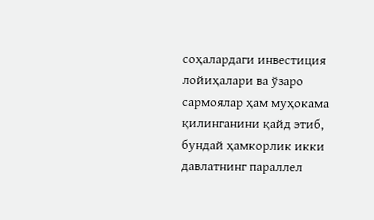соҳалардаги инвестиция лойиҳалари ва ўзаро сармоялар ҳам муҳокама қилинганини қайд этиб, бундай ҳамкорлик икки давлатнинг параллел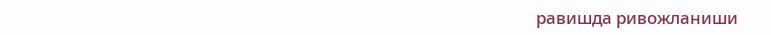равишда ривожланиши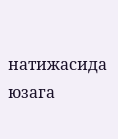натижасида юзага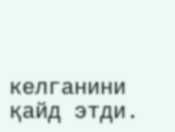келганини қайд этди.